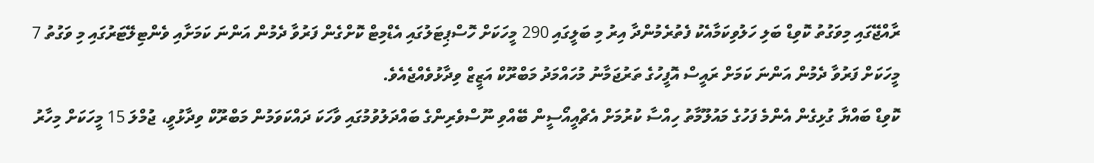ރާއްޖޭގައި މިވަގުތު ކޮވިޑް ބަލި ހަލުވިކަމާއެކު ފެތުރެމުންދާ އިރު މި ބަލީގައި 290 މީހަކަށް ހޮސްޕިޓަލުގައި އެޑްމިޓް ކޮށްގެން ފަރުވާ ދެމުން އަންނަ ކަމަށާއި ވެންޓިލޭޓަރުގައި މި ވަގުތު 7 މީހަކަށް ފަރުވާ ދެމުން އަންނަ ކަމަށް ރައީސް އޮފީހުގެ ތަރުޖަމާނު މުހައްމަދު މަބްރޫކް އަޒީޒް ވިދާޅުވެއްޖެއެވެ.
ކޮވިޑް ބައްޔާ ގުޅިގެން އެންމެ ފަހުގެ މައުލޫމާތު ހިއްސާ ކުރުމަށް އެޗްއީއޯސީން ބޭއްވި ނޫސްވެރިންގެ ބައްދަލުވުމުގައި ވާހަކަ ދައްކަވަމުން މަބްރޫކް ވިދާޅުވީ، ޖުމްލަ 15 މީހަކަށް މިހާރު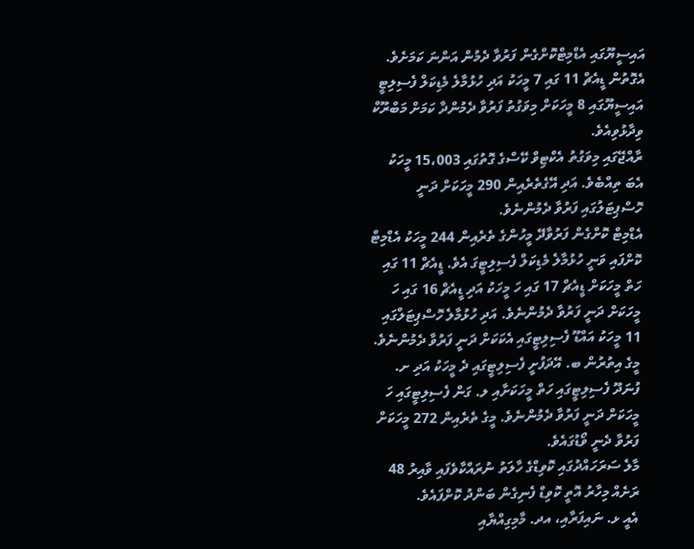އައިސީޔޫގައި އެޑްމިޓްކޮށްގެން ފަރުވާ ދެމުން އަންނަ ކަމަށެވެ. އެގޮތުން ޑީއެޗް 11 ގައި 7 މީހަކު އަދި ހުޅުމާލެ މެޑިކަލް ފެސިލިޓީ އައިސީޔޫގައި 8 މީހަކަށް މިވަގުތު ފަރުވާ ދެމުންދާ ކަމަށް މަބްރޫކް ވިދާޅުވިއެވެ.
ރާއްޖޭގައި މިވަގުތު އެކްޓިވް ކޭސްގެ ގޮތުގައި 15،003 މީހަކު އެބަ ތިއްބެވެ. އަދި އޭގެތެރެއިން 290 މީހަކަށް ދަނީ ހޮސްޕިޓަލުގައި ފަރުވާ ދެމުންނެވެ.
އެޑްމިޓް ކޮށްގެން ފަރުވާދޭ މީހުންގެ ތެރެއިން 244 މީހަކު އެޑްމިޓް ކޮށްފައި ވަނީ ހުޅުމާލެ މެޑިކަލް ފެސިލިޓީގަ އެވެ. ޑީއެޗް 11 ގައި ހަތް މީހަކަށް ޑީއެޗް 17 ގައި ހަ މީހަކު އަދި ޑީއެޗް 16 ގައި ހަ މީހަކަށް ދަނީ ފަރުވާ ދެމުންނެވެ. އަދި ހުޅުމާލެ ހޮސްޕިޓަލްގައި 11 މީހަކު އައްޑޫ ފެސިލިޓީގައި އެކަކަށް ދަނީ ފަރުވާ ދެމުންނެވެ.
މީގެ އިތުރުން ބ. އޭދަފުށީ ފެސިލިޓީގައި ދެ މީހަކު އަދި ށ. ފުނަދޫ ފެސިލިޓީގައި ހަތް މީހަކަށާއި ލ. ގަން ފެސިލިޓީގައި ހަ މީހަކަށް ދަނީ ފަރުވާ ދެމުންނެވެ. މީގެ ތެރެއިން 272 މީހަކަށް ފަރުވާ ދެނީ ވޯޑުގައެވެ.
މާލެ ސަރަހައްދުގައި ކޮވިޑްގެ ހާލަތު ނުރައްކާވެފައި ވާއިރު 48 ރަށެއް މިހާރު އޮތީ ކޮވިޑް ފެނިގެން ބަންދު ކޮށްފައެވެ.
އެއީ ޅ. ނައިފަރާއި، އދ. މާމިގިއްޔާއި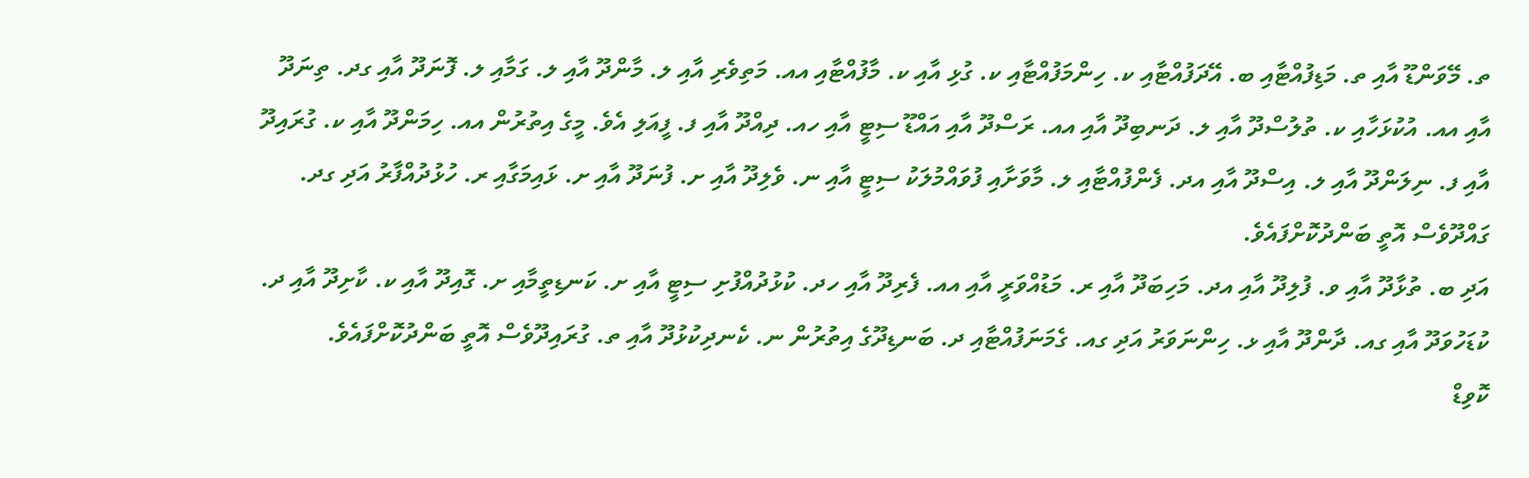ތ. މޭވަންޑޫ އާއި ތ. މަޑިފުއްޓާއި ބ. އޭދަފުއްޓާއި ކ. ހިންމަފުއްޓާއި ކ. ގުޅި އާއި ކ. މާފުއްޓާއި އއ. މަތިވެރި އާއި ލ. މާންދޫ އާއި ލ. ގަމާއި ލ. ފޮނަދޫ އާއި ގދ. ތިނަދޫ އާއި އއ. އުކުޅަހާއި ކ. ތުލުސްދޫ އާއި ލ. ދަނބިދޫ އާއި އއ. ރަސްދޫ އާއި އައްޑޫ ސިޓީ އާއި ހއ. ދިއްދޫ އާއި ފ. ފީއަލި އެވެ. މީގެ އިތުރުން އއ. ހިމަންދޫ އާއި ކ. ގުރައިދޫ އާއި ފ. ނިލަންދޫ އާއި ލ. އިސްދޫ އާއި އދ. ފެންފުއްޓާއި ލ. މާވަށާއި ފުވައްމުލަކު ސިޓީ އާއި ނ. ވެލިދޫ އާއި ށ. ފުނަދޫ އާއި ށ. ޅައިމަގާއި ރ. ހުޅުދުއްފާރު އަދި ގދ. ގައްދޫވެސް އޮތީ ބަންދުކޮށްފައެވެ.
އަދި ބ. ތުޅާދޫ އާއި ވ. ފުލިދޫ އާއި އދ. މަހިބަދޫ އާއި ރ. މަޑުއްވަރީ އާއި އއ. ފެރިދޫ އާއި ހދ. ކުޅުދުއްފުށި ސިޓީ އާއި ށ. ކަނޑިތީމާއި ށ. ގޮއިދޫ އާއި ކ. ކާށިދޫ އާއި ދ. ކުޑަހުވަދޫ އާއި ގއ. ދާންދޫ އާއި ޅ. ހިންނަވަރު އަދި ގއ. ގެމަނަފުއްޓާއި ދ. ބަނޑިދޫގެ އިތުރުން ނ. ކެނދިކުޅުދޫ އާއި ތ. ގުރައިދޫވެސް އޮތީ ބަންދުކޮށްފައެވެ.
ކޮވިޑް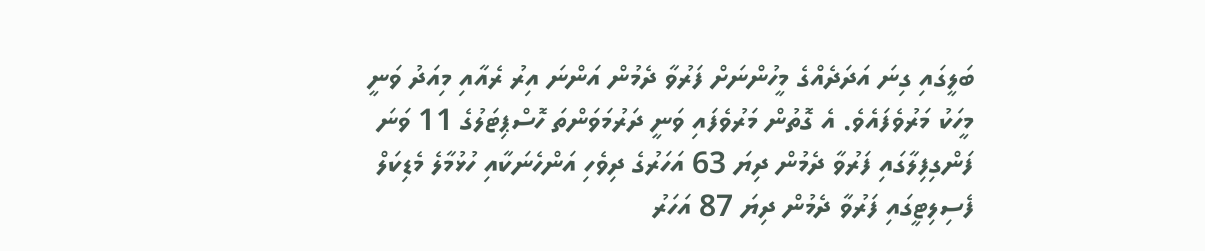ބަލީގައި ގިނަ އަދަދެއްގެ މީހުންނަށް ފަރުވާ ދެމުން އަންނަ އިރު ރެއާއި މިއަދު ވަނީ މީހަކު މަރުވެފައެވެ. އެ ގޮތުން މަރުވެފައި ވަނީ ދަރުމަވަންތަ ހޮސްޕިޓަލުގެ 11 ވަނަ ފަންގިފިލާގައި ފަރުވާ ދެމުން ދިޔަ 63 އަހަރުގެ ދިވެހި އަންހެނަކާއި ހުޅުމާލެ މެޑިކަލް ފެސިލިޓީގައި ފަރުވާ ދެމުން ދިޔަ 87 އަހަރު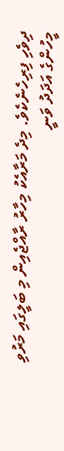ދިވެހި ފިރިހެނެކެވެ. މިދެ މަރާއެކު މިހާރު ރާއްޖެއިން މި ބަލީގައި މަރުވި މީހުންގެ އަދަދު ވަނީ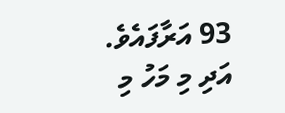93 އަރާފައެވެ. އަދި މި މަހު މި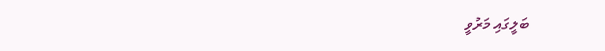ބަލީގައި މަރުވީ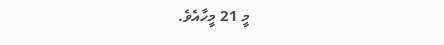މީ 21 މީހާއެވެ.